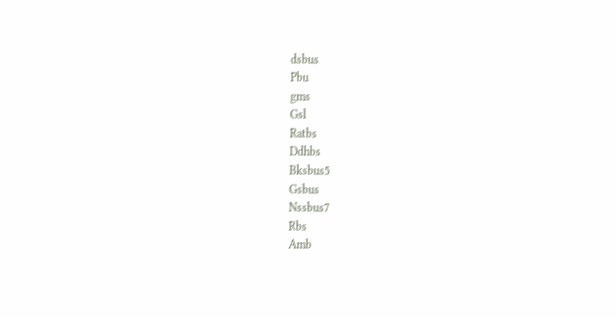dsbus
Pbu
gms
Gsl
Ratbs
Ddhbs
Bksbus5
Gsbus
Nssbus7
Rbs
Amb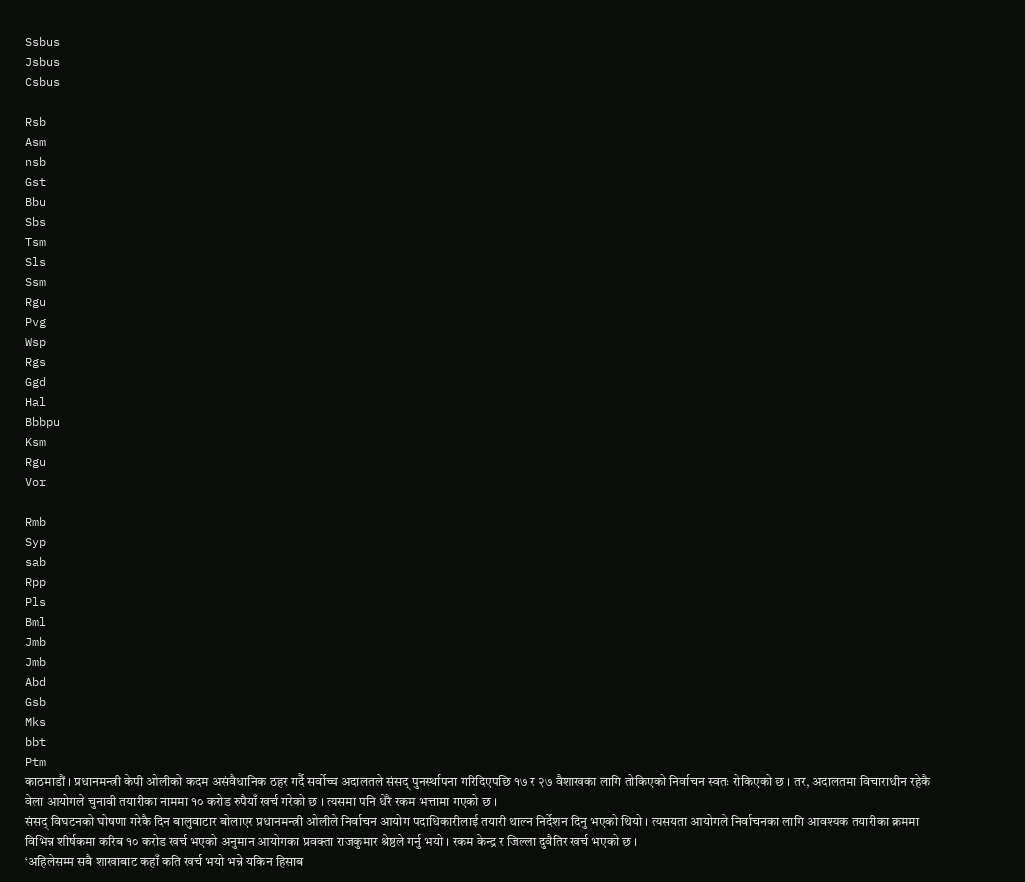Ssbus
Jsbus
Csbus

Rsb
Asm
nsb
Gst
Bbu
Sbs
Tsm
Sls
Ssm
Rgu
Pvg
Wsp
Rgs
Ggd
Hal
Bbbpu
Ksm
Rgu
Vor

Rmb
Syp
sab
Rpp
Pls
Bml
Jmb
Jmb
Abd
Gsb
Mks
bbt
Ptm
काठमाडौं । प्रधानमन्त्री केपी ओलीको कदम असंवैधानिक ठहर गर्दै सर्वोच्च अदालतले संसद् पुनर्स्थापना गरिदिएपछि १७ र २७ वैशाखका लागि तोकिएको निर्वाचन स्वतः रोकिएको छ । तर, अदालतमा विचाराधीन रहेकै वेला आयोगले चुनावी तयारीका नाममा १० करोड रुपैयाँ खर्च गरेको छ । त्यसमा पनि धेरै रकम भत्तामा गएको छ ।
संसद् विघटनको घोषणा गरेकै दिन बालुवाटार बोलाएर प्रधानमन्त्री ओलीले निर्वाचन आयोग पदाधिकारीलाई तयारी थाल्न निर्देशन दिनु भएको थियो । त्यसयता आयोगले निर्वाचनका लागि आवश्यक तयारीका क्रममा विभिन्न शीर्षकमा करिब १० करोड खर्च भएको अनुमान आयोगका प्रवक्ता राजकुमार श्रेष्ठले गर्नु भयो । रकम केन्द्र र जिल्ला दुवैतिर खर्च भएको छ ।
‘अहिलेसम्म सबै शाखाबाट कहाँ कति खर्च भयो भन्ने यकिन हिसाब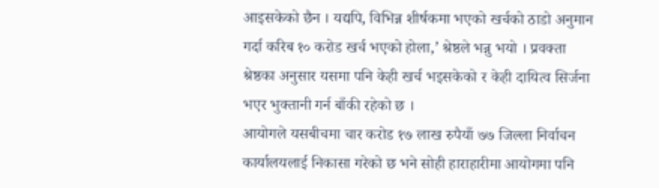आइसकेको छैन । यद्यपि, विभिन्न शीर्षकमा भएको खर्चको ठाडो अनुमान गर्दा करिब १० करोड खर्च भएको होला,’ श्रेष्ठले भन्नु भयो । प्रवक्ता श्रेष्ठका अनुसार यसमा पनि केही खर्च भइसकेको र केही दायित्व सिर्जना भएर भुक्तानी गर्न बाँकी रहेको छ ।
आयोगले यसबीचमा चार करोड १७ लाख रुपैयाँ ७७ जिल्ला निर्वाचन कार्यालयलाई निकासा गरेको छ भने सोही हाराहारीमा आयोगमा पनि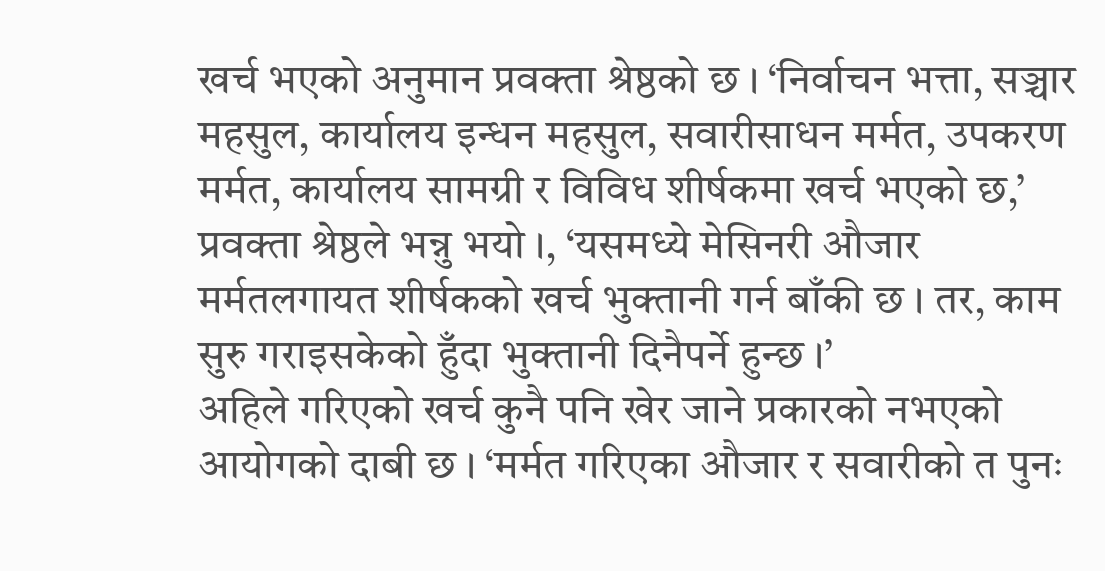खर्च भएको अनुमान प्रवक्ता श्रेष्ठको छ । ‘निर्वाचन भत्ता, सञ्चार महसुल, कार्यालय इन्धन महसुल, सवारीसाधन मर्मत, उपकरण मर्मत, कार्यालय सामग्री र विविध शीर्षकमा खर्च भएको छ,’ प्रवक्ता श्रेष्ठले भन्नु भयो ।, ‘यसमध्ये मेसिनरी औजार मर्मतलगायत शीर्षकको खर्च भुक्तानी गर्न बाँकी छ । तर, काम सुरु गराइसकेको हुँदा भुक्तानी दिनैपर्ने हुन्छ ।’
अहिले गरिएको खर्च कुनै पनि खेर जाने प्रकारको नभएको आयोगको दाबी छ । ‘मर्मत गरिएका औजार र सवारीको त पुनः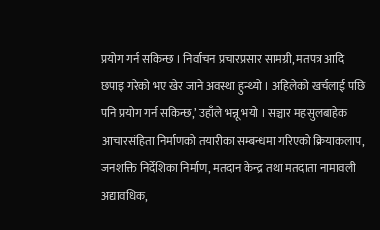प्रयोग गर्न सकिन्छ । निर्वाचन प्रचारप्रसार सामग्री, मतपत्र आदि छपाइ गरेको भए खेर जाने अवस्था हुन्थ्यो । अहिलेको खर्चलाई पछि पनि प्रयोग गर्न सकिन्छ,’ उहाँले भन्नू भयो । सञ्चार महसुलबाहेक आचारसंहिता निर्माणको तयारीका सम्बन्धमा गरिएको क्रियाकलाप, जनशक्ति निर्देशिका निर्माण, मतदान केन्द्र तथा मतदाता नामावली अद्यावधिक,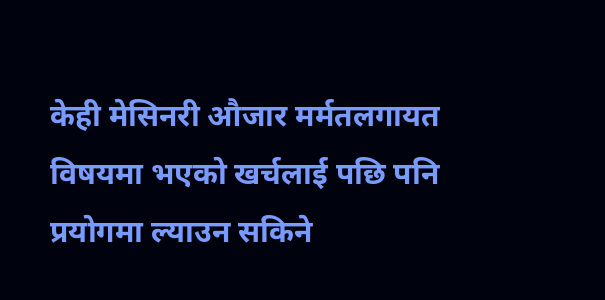केही मेसिनरी औजार मर्मतलगायत विषयमा भएको खर्चलाई पछि पनि प्रयोगमा ल्याउन सकिने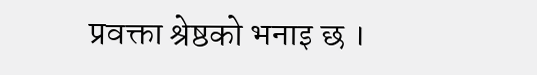प्रवक्ता श्रेष्ठको भनाइ छ ।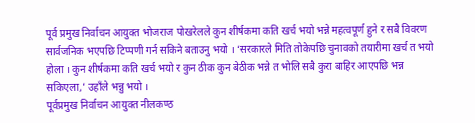पूर्व प्रमुख निर्वाचन आयुक्त भोजराज पोखरेलले कुन शीर्षकमा कति खर्च भयो भन्ने महत्वपूर्ण हुने र सबै विवरण सार्वजनिक भएपछि टिप्पणी गर्न सकिने बताउनु भयो । ‘सरकारले मिति तोकेपछि चुनावको तयारीमा खर्च त भयो होला । कुन शीर्षकमा कति खर्च भयो र कुन ठीक कुन बेठीक भन्ने त भोलि सबै कुरा बाहिर आएपछि भन्न सकिएला,’ उहाँले भन्नु भयो ।
पूर्वप्रमुख निर्वाचन आयुक्त नीलकण्ठ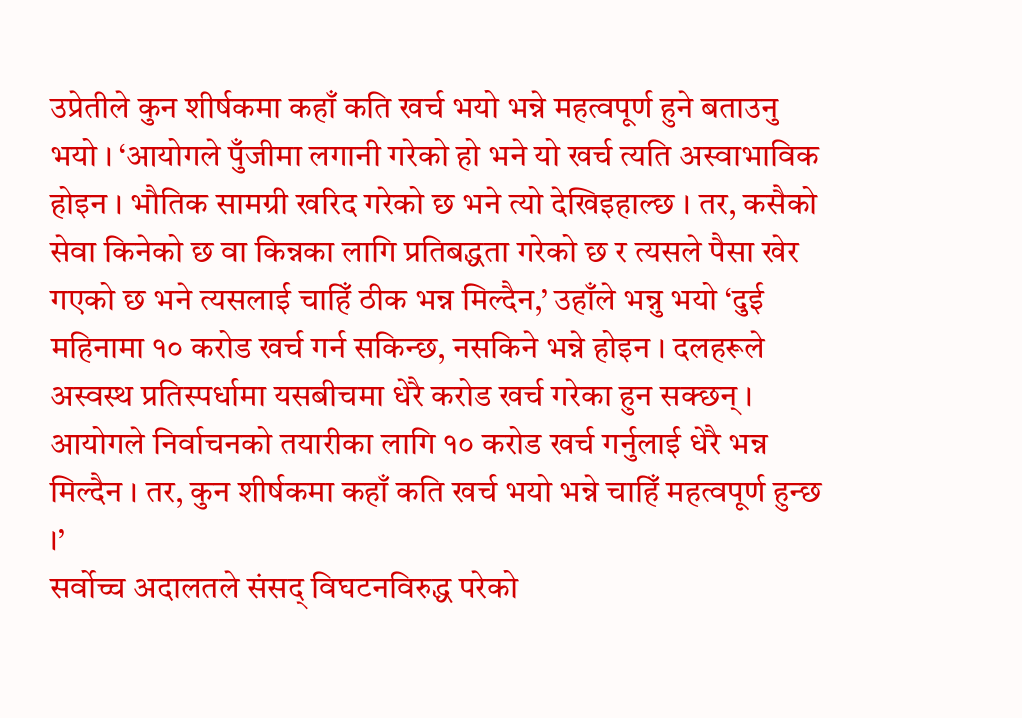उप्रेतीले कुन शीर्षकमा कहाँ कति खर्च भयो भन्ने महत्वपूर्ण हुने बताउनु भयो । ‘आयोगले पुँजीमा लगानी गरेको हो भने यो खर्च त्यति अस्वाभाविक होइन । भौतिक सामग्री खरिद गरेको छ भने त्यो देखिइहाल्छ । तर, कसैको सेवा किनेको छ वा किन्नका लागि प्रतिबद्धता गरेको छ र त्यसले पैसा खेर गएको छ भने त्यसलाई चाहिँ ठीक भन्न मिल्दैन,’ उहाँले भन्नु भयो ‘दुई महिनामा १० करोड खर्च गर्न सकिन्छ, नसकिने भन्ने होइन । दलहरूले अस्वस्थ प्रतिस्पर्धामा यसबीचमा धेरै करोड खर्च गरेका हुन सक्छन् । आयोगले निर्वाचनको तयारीका लागि १० करोड खर्च गर्नुलाई धेरै भन्न मिल्दैन । तर, कुन शीर्षकमा कहाँ कति खर्च भयो भन्ने चाहिँ महत्वपूर्ण हुन्छ ।’
सर्वोच्च अदालतले संसद् विघटनविरुद्ध परेको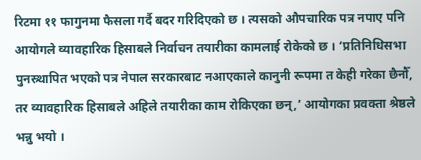रिटमा ११ फागुनमा फैसला गर्दै बदर गरिदिएको छ । त्यसको औपचारिक पत्र नपाए पनि आयोगले व्यावहारिक हिसाबले निर्वाचन तयारीका कामलाई रोकेको छ । ‘प्रतिनिधिसभा पुनस्र्थापित भएको पत्र नेपाल सरकारबाट नआएकाले कानुनी रूपमा त केही गरेका छैनौँ, तर व्यावहारिक हिसाबले अहिले तयारीका काम रोकिएका छन्,’ आयोगका प्रवक्ता श्रेष्ठले भन्नु भयो ।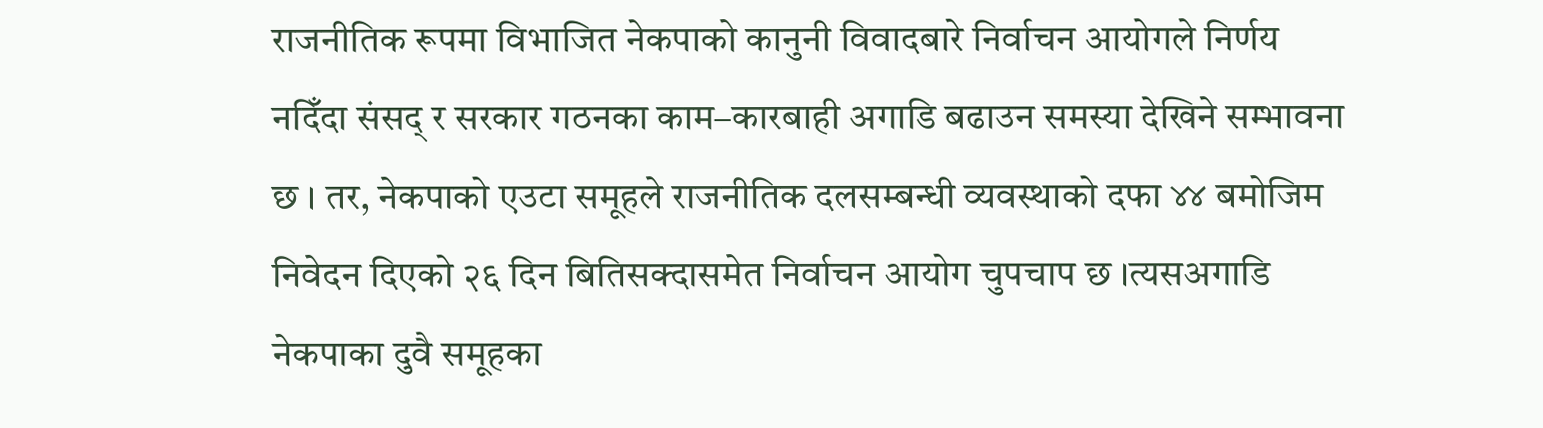राजनीतिक रूपमा विभाजित नेकपाको कानुनी विवादबारे निर्वाचन आयोगले निर्णय नदिँदा संसद् र सरकार गठनका काम–कारबाही अगाडि बढाउन समस्या देखिने सम्भावना छ । तर, नेकपाको एउटा समूहले राजनीतिक दलसम्बन्धी व्यवस्थाको दफा ४४ बमोजिम निवेदन दिएको २६ दिन बितिसक्दासमेत निर्वाचन आयोग चुपचाप छ ।त्यसअगाडि नेकपाका दुवै समूहका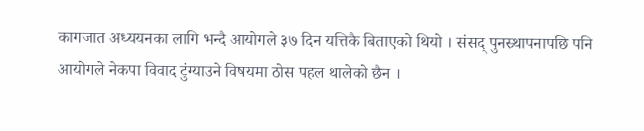कागजात अध्ययनका लागि भन्दै आयोगले ३७ दिन यत्तिकै बिताएको थियो । संसद् पुनस्र्थापनापछि पनि आयोगले नेकपा विवाद टुंग्याउने विषयमा ठोस पहल थालेको छैन ।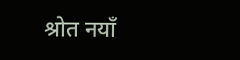श्रोत नयाँ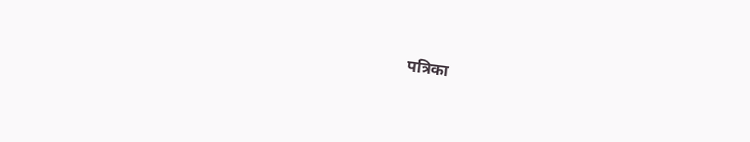पत्रिका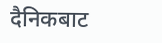दैनिकबाट